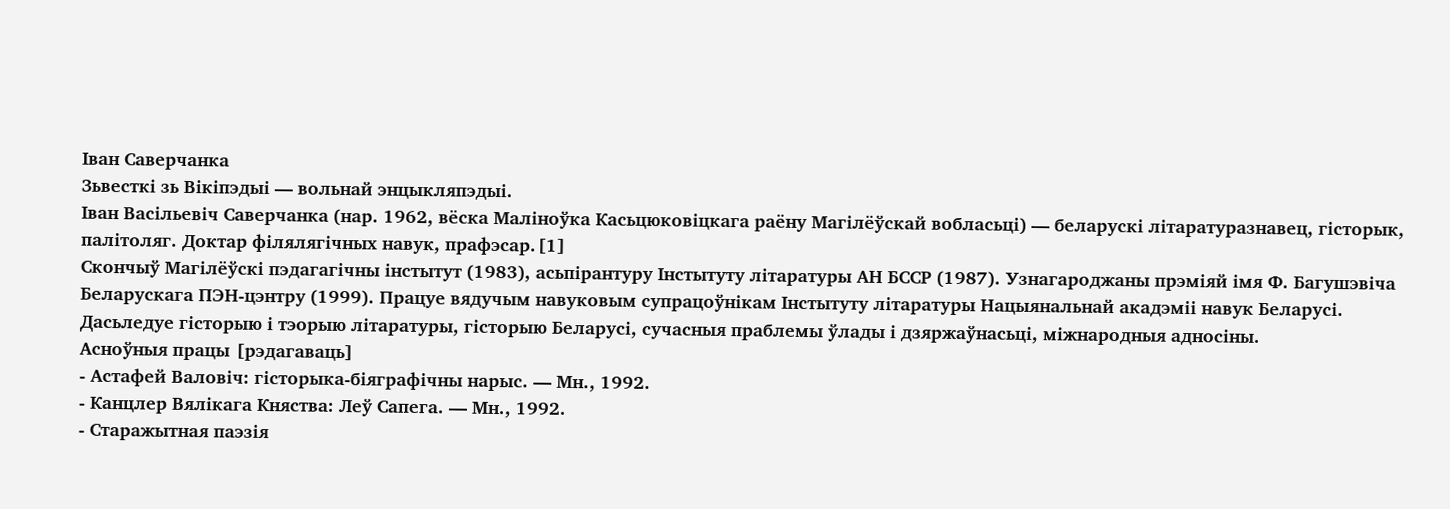Іван Саверчанка
Зьвесткі зь Вікіпэдыі — вольнай энцыкляпэдыі.
Іван Васільевіч Саверчанка (нар. 1962, вёска Маліноўка Касьцюковіцкага раёну Магілёўскай вобласьці) — беларускі літаратуразнавец, гісторык, палітоляг. Доктар філялягічных навук, прафэсар.[1]
Скончыў Магілёўскі пэдагагічны інстытут (1983), асьпірантуру Інстытуту літаратуры АН БССР (1987). Узнагароджаны прэміяй імя Ф. Багушэвіча Беларускага ПЭН-цэнтру (1999). Працуе вядучым навуковым супрацоўнікам Інстытуту літаратуры Нацыянальнай акадэміі навук Беларусі.
Дасьледуе гісторыю і тэорыю літаратуры, гісторыю Беларусі, сучасныя праблемы ўлады і дзяржаўнасьці, міжнародныя адносіны.
Асноўныя працы [рэдагаваць]
- Астафей Валовіч: гісторыка-біяграфічны нарыс. — Мн., 1992.
- Канцлер Вялікага Княства: Леў Сапега. — Мн., 1992.
- Старажытная паэзія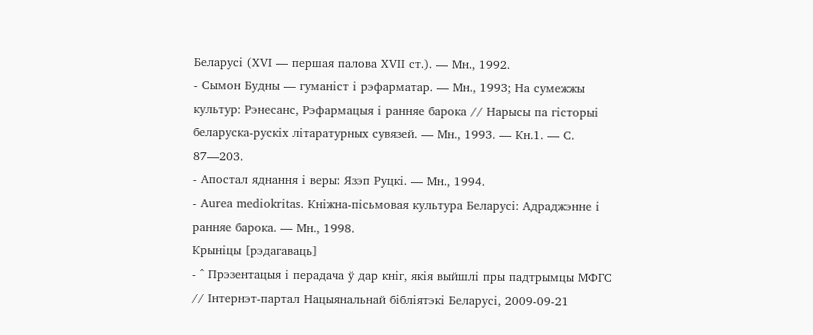Беларусі (XVI — першая палова XVII ст.). — Мн., 1992.
- Сымон Будны — гуманіст і рэфарматар. — Мн., 1993; На сумежжы культур: Рэнесанс, Рэфармацыя і ранняе барока // Нарысы па гісторыі беларуска-рускіх літаратурных сувязей. — Мн., 1993. — Кн.1. — С. 87—203.
- Апостал яднання і веры: Язэп Руцкі. — Мн., 1994.
- Aurea mediokritas. Кніжна-пісьмовая культура Беларусі: Адраджэнне і ранняе барока. — Мн., 1998.
Крыніцы [рэдагаваць]
- ^ Прэзентацыя і перадача ў дар кніг, якія выйшлі пры падтрымцы МФГС // Iнтернэт-партал Нацыянальнай бiблiятэкi Беларусi, 2009-09-21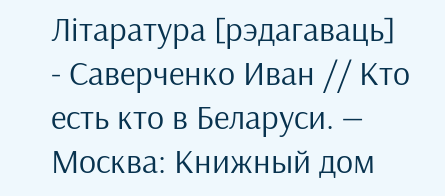Літаратура [рэдагаваць]
- Саверченко Иван // Кто есть кто в Беларуси. — Москва: Книжный дом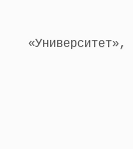«Университет»,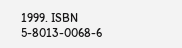1999. ISBN 5-8013-0068-6